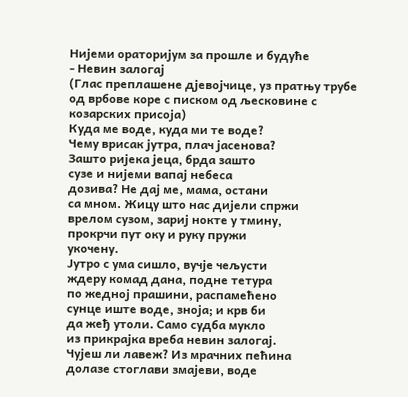Нијеми ораторијум за прошле и будуће
- Невин залогај
(Глас преплашене дјевојчице, уз пратњу трубе од врбове коре с писком од љесковине с козарских присоја)
Куда ме воде, куда ми те воде?
Чему врисак јутра, плач јасенова?
Зашто ријека јеца, брда зашто
сузе и нијеми вапај небеса
дозива? Не дај ме, мама, остани
са мном. Жицу што нас дијели спржи
врелом сузом, зариј нокте у тмину,
прокрчи пут оку и руку пружи
укочену.
Јутро с ума сишло, вучје чељусти
ждеру комад дана, подне тетура
по жедној прашини, распамећено
сунце иште воде, зноја; и крв би
да жеђ утоли. Само судба мукло
из прикрајка вреба невин залогај.
Чујеш ли лавеж? Из мрачних пећина
долазе стоглави змајеви, воде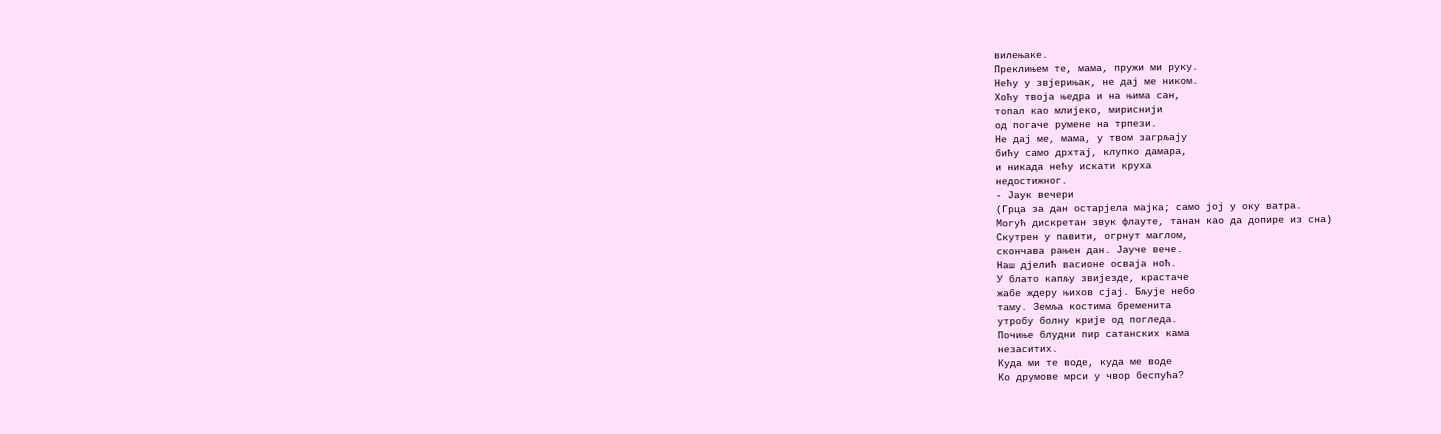вилењаке.
Преклињем те, мама, пружи ми руку.
Нећу у звјерињак, не дај ме ником.
Хоћу твоја њедра и на њима сан,
топал као млијеко, мириснији
од погаче румене на трпези.
Не дај ме, мама, у твом загрљају
бићу само дрхтај, клупко дамара,
и никада нећу искати круха
недостижног.
- Јаук вечери
(Грца за дан остарјела мајка; само јој у оку ватра.
Могућ дискретан звук флауте, танан као да допире из сна)
Скутрен у павити, огрнут маглом,
скончава рањен дан. Јауче вече.
Наш дјелић васионе осваја ноћ.
У блато капљу звијезде, крастаче
жабе ждеру њихов сјај. Бљује небо
таму. Земља костима бременита
утробу болну крије од погледа.
Почиње блудни пир сатанских кама
незаситих.
Куда ми те воде, куда ме воде
Ко друмове мрси у чвор беспућа?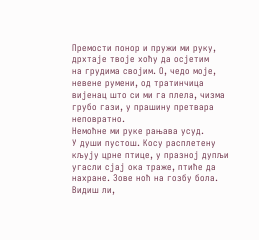Премости понор и пружи ми руку,
дрхтаје твоје хоћу да осјетим
на грудима својим. О, чедо моје,
невене румени, од тратинчица
вијенац што си ми га плела, чизма
грубо гази, у прашину претвара
неповратно.
Немоћне ми руке рањава усуд.
У души пустош. Косу расплетену
кљују црне птице, у празној дупљи
угасли сјај ока траже, птиће да
нахране. Зове ноћ на гозбу бола.
Видиш ли,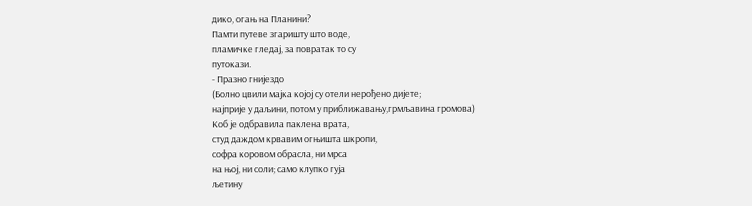дико, огањ на Планини?
Памти путеве згаришту што воде,
пламичке гледај, за повратак то су
путокази.
- Празно гнијездо
(Болно цвили мајка којој су отели нерођено дијете;
најприје у даљини, потом у приближавању,грмљавина громова)
Коб је одбравила паклена врата,
студ даждом крвавим огњишта шкропи,
софра коровом обрасла, ни мрса
на њој, ни соли; само клупко гуја
љетину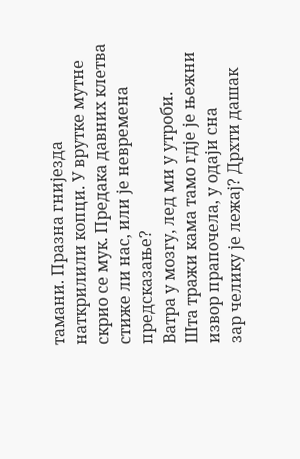тамани. Празна гнијезда
наткрилили копци. У врутке мутне
скрио се мук. Предака давних клетва
стиже ли нас, или је невремена
предсказање?
Ватра у мозгу, лед ми у утроби.
Шта тражи кама тамо гдје је њежни
извор прапочела, у одаји сна
зар челику је лежај? Дрхти дашак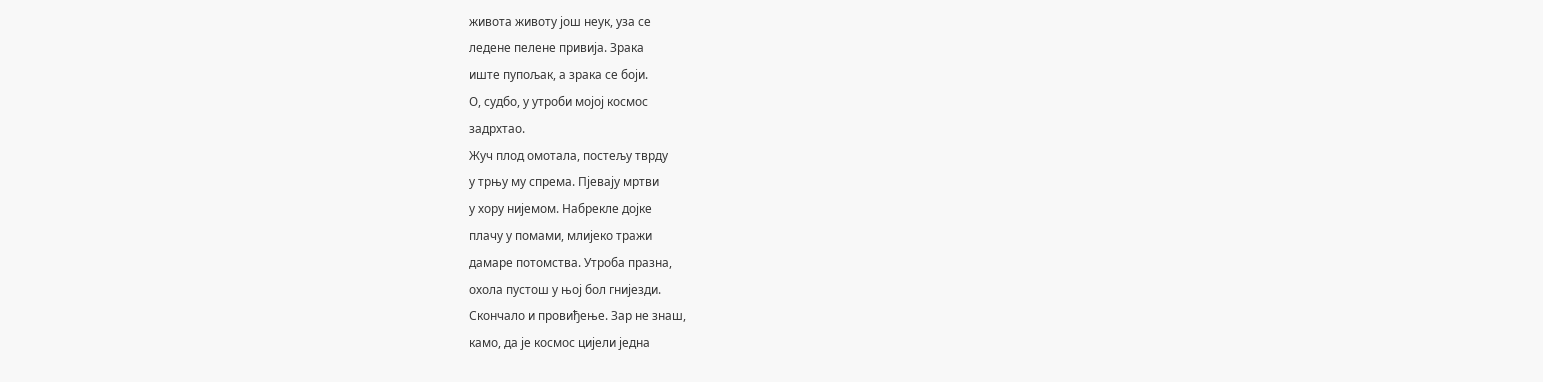живота животу још неук, уза се
ледене пелене привија. Зрака
иште пупољак, а зрака се боји.
О, судбо, у утроби мојој космос
задрхтао.
Жуч плод омотала, постељу тврду
у трњу му спрема. Пјевају мртви
у хору нијемом. Набрекле дојке
плачу у помами, млијеко тражи
дамаре потомства. Утроба празна,
охола пустош у њој бол гнијезди.
Скончало и провиђење. Зар не знаш,
камо, да је космос цијели једна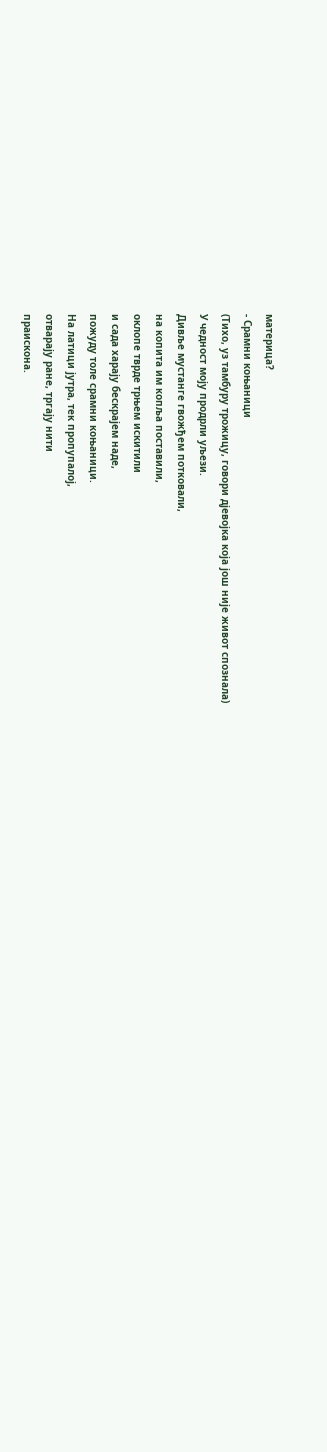материца?
- Срамни коњаници
(Тихо, уз тамбуру трожицу, говори дјевојка која још није живот спознала)
У чедност моју продрли уљези.
Дивље мустанге гвожђем потковали,
на копита им копља поставили,
оклопе тврде трњем искитили
и сада харају бескрајем наде,
пожуду толе срамни коњаници.
На латици јутра, тек пропупалој,
отварају ране, тргају нити
праискона.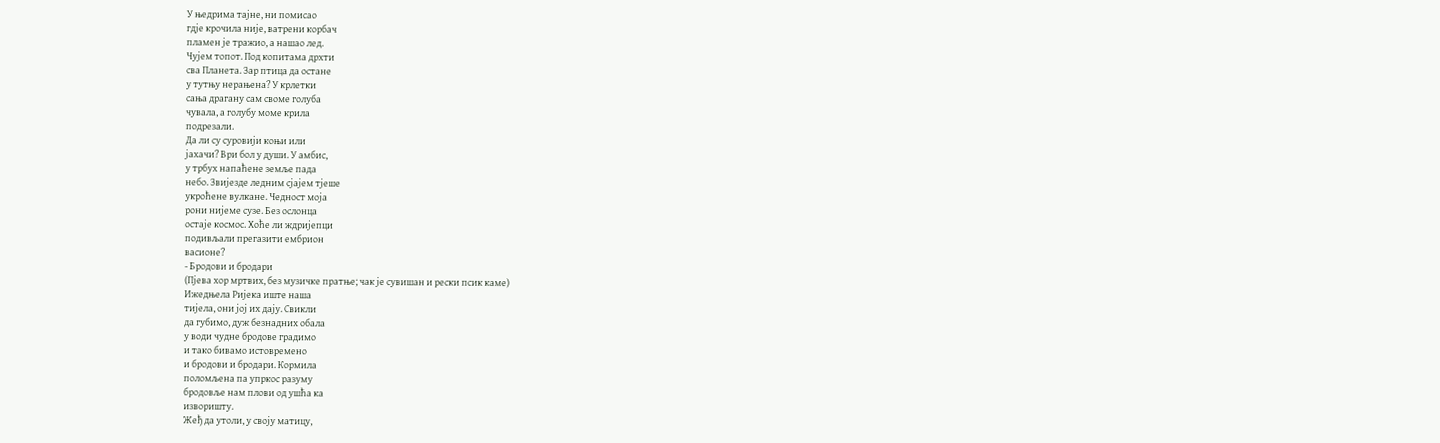У њедрима тајне, ни помисао
гдје крочила није, ватрени корбач
пламен је тражио, а нашао лед.
Чујем топот. Под копитама дрхти
сва Планета. Зар птица да остане
у тутњу нерањена? У крлетки
сања драгану сам своме голуба
чувала, а голубу моме крила
подрезали.
Да ли су суровији коњи или
јахачи? Ври бол у души. У амбис,
у трбух напаћене земље пада
небо. Звијезде ледним сјајем тјеше
укроћене вулкане. Чедност моја
рони нијеме сузе. Без ослонца
остаје космос. Хоће ли ждријепци
подивљали прегазити ембрион
васионе?
- Бродови и бродари
(Пјева хор мртвих, без музичке пратње; чак је сувишан и рески псик каме)
Ижедњела Ријека иште наша
тијела, они јој их дају. Свикли
да губимо, дуж безнадних обала
у води чудне бродове градимо
и тако бивамо истовремено
и бродови и бродари. Кормила
поломљена па упркос разуму
бродовље нам плови од ушћа ка
изворишту.
Жеђ да утоли, у своју матицу,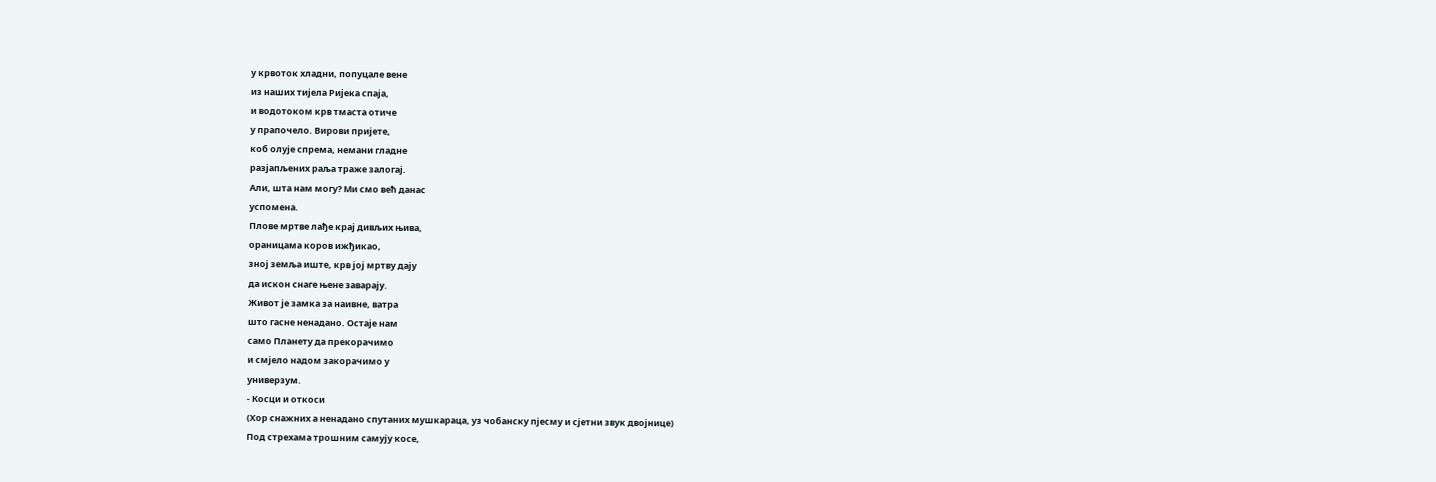у крвоток хладни, попуцале вене
из наших тијела Ријека спаја,
и водотоком крв тмаста отиче
у прапочело. Вирови пријете,
коб олује спрема, немани гладне
разјапљених раља траже залогај.
Али, шта нам могу? Ми смо већ данас
успомена.
Плове мртве лађе крај дивљих њива,
ораницама коров ижђикао,
зној земља иште, крв јој мртву дају
да искон снаге њене заварају.
Живот је замка за наивне, ватра
што гасне ненадано. Остаје нам
само Планету да прекорачимо
и смјело надом закорачимо у
универзум.
- Косци и откоси
(Хор снажних а ненадано спутаних мушкараца, уз чобанску пјесму и сјетни звук двојнице)
Под стрехама трошним самују косе,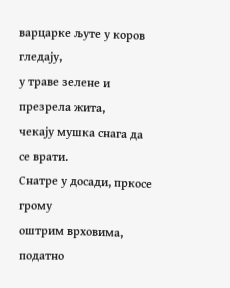варцарке љуте у коров гледају,
у траве зелене и презрела жита,
чекају мушка снага да се врати.
Снатре у досади, пркосе грому
оштрим врховима, податно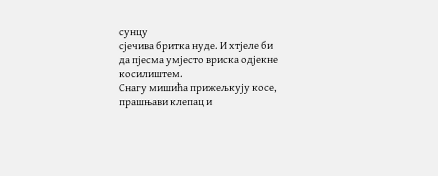сунцу
сјечива бритка нуде. И хтјеле би
да пјесма умјесто вриска одјекне
косилиштем.
Снагу мишића прижељкују косе,
прашњави клепац и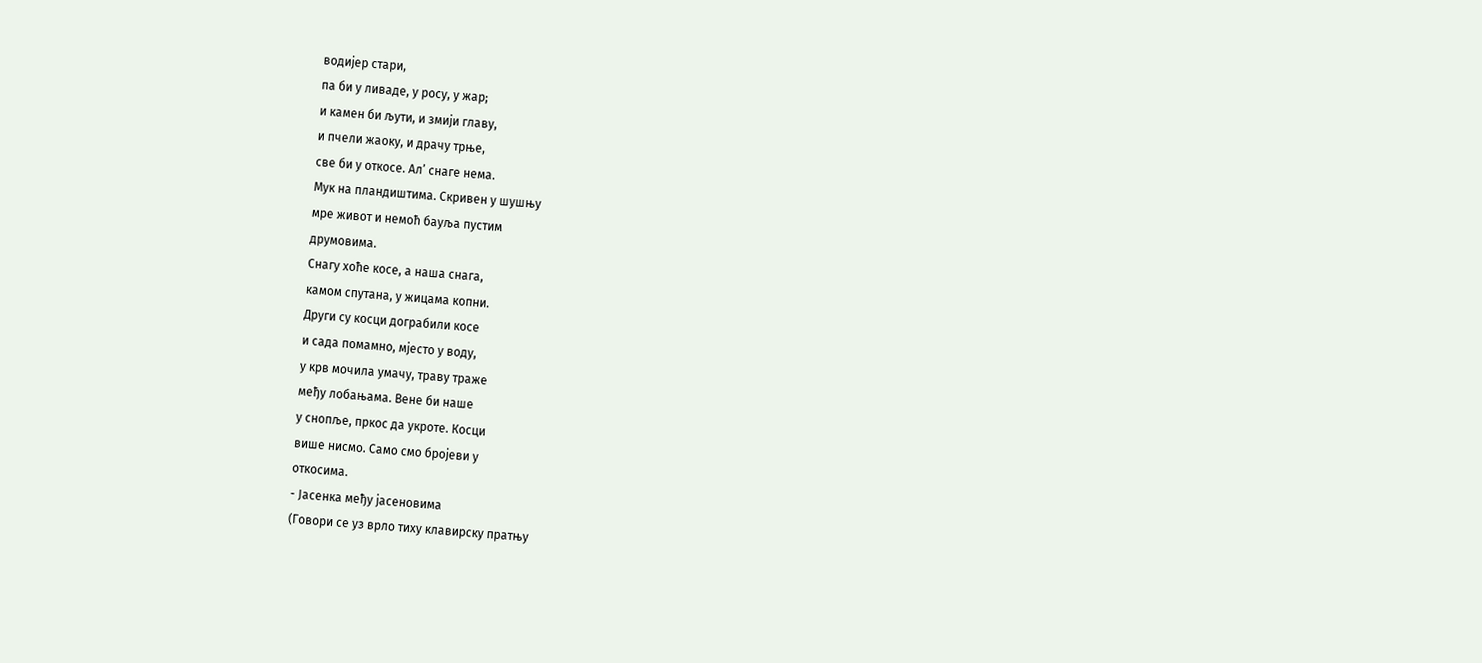водијер стари,
па би у ливаде, у росу, у жар;
и камен би љути, и змији главу,
и пчели жаоку, и драчу трње,
све би у откосе. Ал’ снаге нема.
Мук на пландиштима. Скривен у шушњу
мре живот и немоћ бауља пустим
друмовима.
Снагу хоће косе, а наша снага,
камом спутана, у жицама копни.
Други су косци дограбили косе
и сада помамно, мјесто у воду,
у крв мочила умачу, траву траже
међу лобањама. Вене би наше
у снопље, пркос да укроте. Косци
више нисмо. Само смо бројеви у
откосима.
- Јасенка међу јасеновима
(Говори се уз врло тиху клавирску пратњу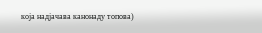која надјачава канонаду топова)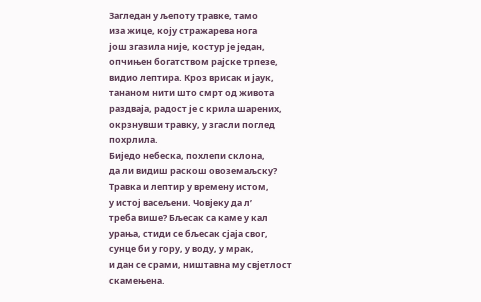Загледан у љепоту травке, тамо
иза жице, коју стражарева нога
још згазила није, костур је један,
опчињен богатством рајске трпезе,
видио лептира. Кроз врисак и јаук,
тананом нити што смрт од живота
раздваја, радост је с крила шарених,
окрзнувши травку, у згасли поглед
похрлила.
Биједо небеска, похлепи склона,
да ли видиш раскош овоземаљску?
Травка и лептир у времену истом,
у истој васељени. Човјеку да л’
треба више? Бљесак са каме у кал
урања, стиди се бљесак сјаја свог,
сунце би у гору, у воду, у мрак,
и дан се срами, ништавна му свјетлост
скамењена.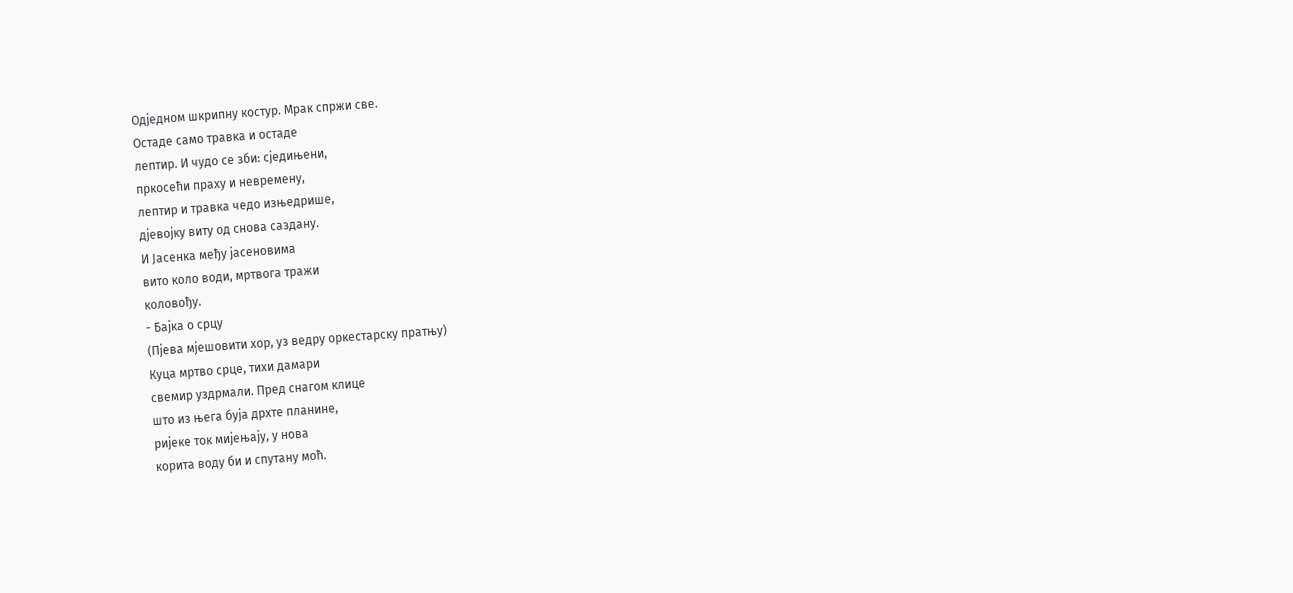Одједном шкрипну костур. Мрак спржи све.
Остаде само травка и остаде
лептир. И чудо се зби: сједињени,
пркосећи праху и невремену,
лептир и травка чедо изњедрише,
дјевојку виту од снова саздану.
И Јасенка међу јасеновима
вито коло води, мртвога тражи
коловођу.
- Бајка о срцу
(Пјева мјешовити хор, уз ведру оркестарску пратњу)
Куца мртво срце, тихи дамари
свемир уздрмали. Пред снагом клице
што из њега буја дрхте планине,
ријеке ток мијењају, у нова
корита воду би и спутану моћ.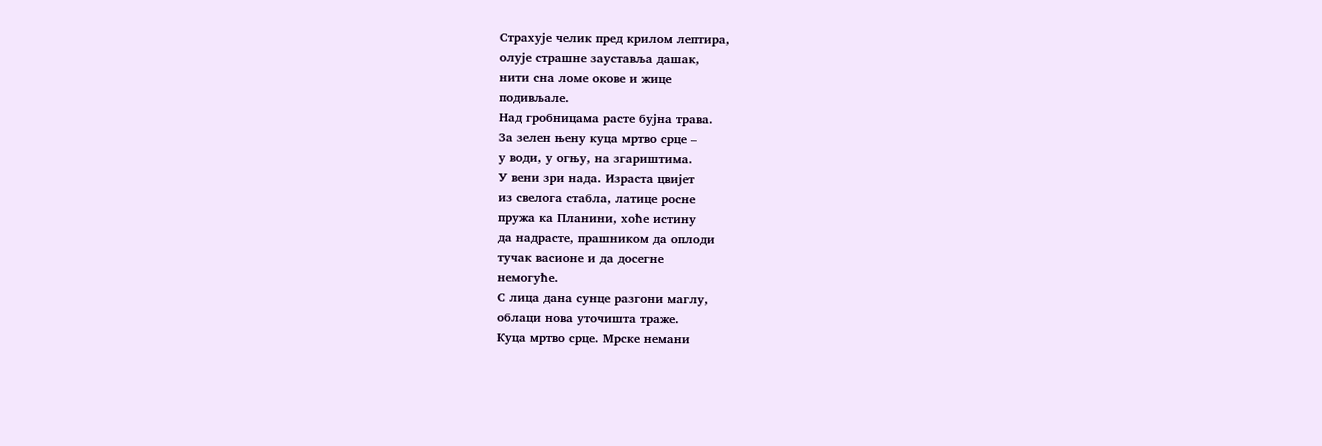Страхује челик пред крилом лептира,
олује страшне зауставља дашак,
нити сна ломе окове и жице
подивљале.
Над гробницама расте бујна трава.
За зелен њену куца мртво срце –
у води, у огњу, на згариштима.
У вени зри нада. Израста цвијет
из свелога стабла, латице росне
пружа ка Планини, хоће истину
да надрасте, прашником да оплоди
тучак васионе и да досегне
немогуће.
С лица дана сунце разгони маглу,
облаци нова уточишта траже.
Куца мртво срце. Мрске немани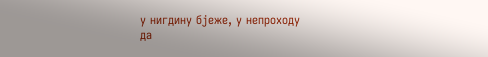у нигдину бјеже, у непроходу
да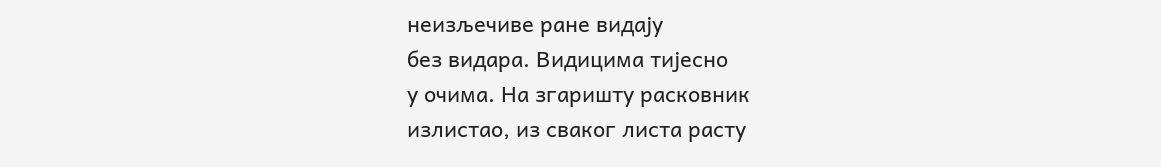неизљечиве ране видају
без видара. Видицима тијесно
у очима. На згаришту расковник
излистао, из сваког листа расту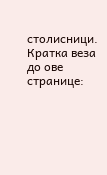столисници.
Кратка веза до ове странице: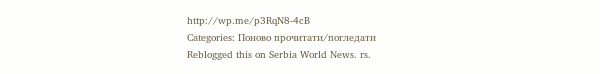http://wp.me/p3RqN8-4cB
Categories: Поново прочитати/погледати
Reblogged this on Serbia World News. rs.